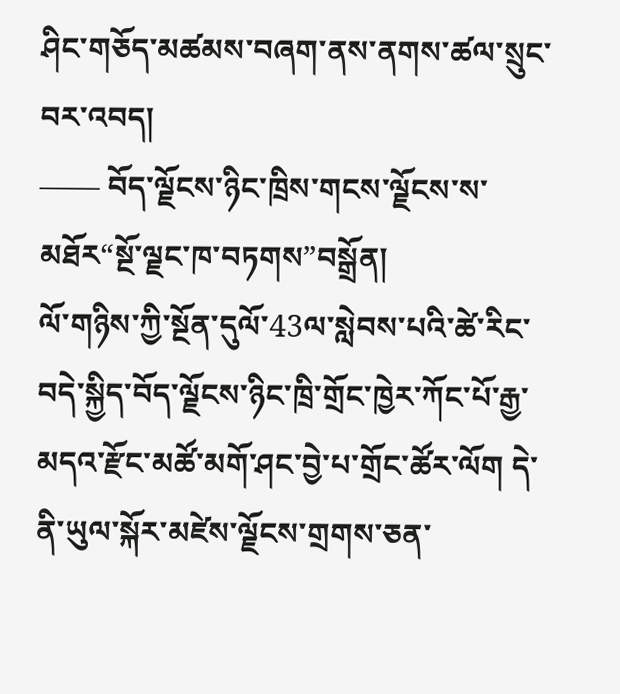ཤིང་གཅོད་མཚམས་བཞག་ནས་ནགས་ཚལ་སྲུང་བར་འབད།
—— བོད་ལྗོངས་ཉིང་ཁྲིས་གངས་ལྗོངས་ས་མཐོར“སྔོ་ལྗང་ཁ་བཏགས”བསྒྲོན།
ལོ་གཉིས་ཀྱི་སྔོན་དུལོ་43ལ་སླེབས་པའི་ཚེ་རིང་བདེ་སྐྱིད་བོད་ལྗོངས་ཉིང་ཁྲི་གྲོང་ཁྱེར་ཀོང་པོ་རྒྱ་མདའ་རྫོང་མཚོ་མགོ་ཤང་བྱེ་པ་གྲོང་ཚོར་ལོག དེ་ནི་ཡུལ་སྐོར་མཛེས་ལྗོངས་གྲགས་ཅན་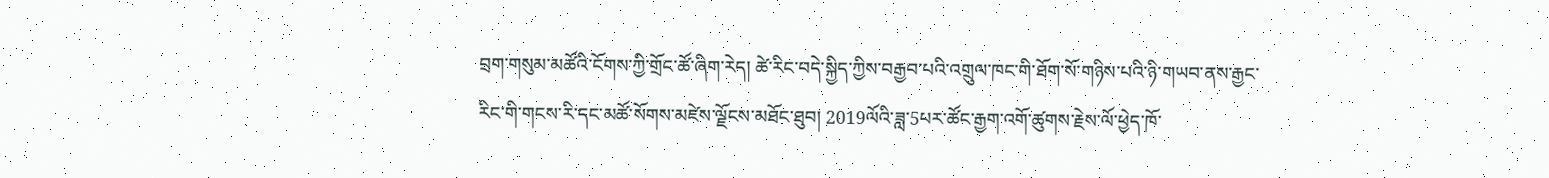བྲག་གསུམ་མཚོའི་ངོགས་ཀྱི་གྲོང་ཚོ་ཞིག་རེད། ཚེ་རིང་བདེ་སྐྱིད་ཀྱིས་བརྒྱབ་པའི་འགྲུལ་ཁང་གི་ཐོག་སོ་གཉིས་པའི་ཉི་གཡབ་ནས་རྒྱང་རིང་གི་གངས་རི་དང་མཚོ་སོགས་མཛེས་ལྗོངས་མཐོང་ཐུབ། 2019ལོའི་ཟླ་5པར་ཚོང་རྒྱག་འགོ་ཚུགས་རྗེས་ལོ་ཕྱེད་ཁོ་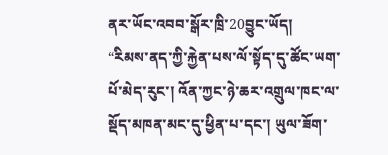ནར་ཡོང་འབབ་སྒོར་ཁྲི་20བྱུང་ཡོད།
“རིམས་ནད་ཀྱི་རྐྱེན་པས་ལོ་སྟོད་དུ་ཚོང་ཡག་པོ་མེད་རུང་། འོན་ཀྱང་ཉེ་ཆར་འགྲུལ་ཁང་ལ་སྡོད་མཁན་མང་དུ་ཕྱིན་པ་དང་། ཡུལ་ཟོག་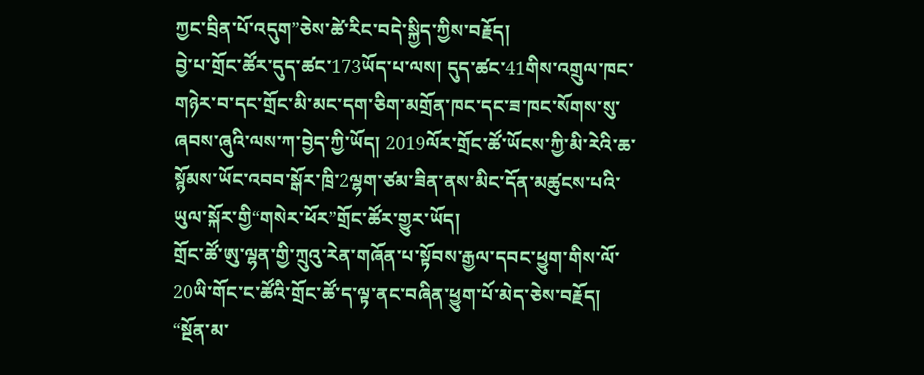ཀྱང་བྲིན་པོ་འདུག”ཅེས་ཚེ་རིང་བདེ་སྐྱིད་ཀྱིས་བརྗོད།
བྱེ་པ་གྲོང་ཚོར་དུད་ཚང་173ཡོད་པ་ལས། དུད་ཚང་41གིས་འགྲུལ་ཁང་གཉེར་བ་དང་གྲོང་མི་མང་དག་ཅིག་མགྲོན་ཁང་དང་ཟ་ཁང་སོགས་སུ་ཞབས་ཞུའི་ལས་ཀ་བྱེད་ཀྱི་ཡོད། 2019ལོར་གྲོང་ཚོ་ཡོངས་ཀྱི་མི་རེའི་ཆ་སྙོམས་ཡོང་འབབ་སྒོར་ཁྲི་2ལྷག་ཙམ་ཟིན་ནས་མིང་དོན་མཚུངས་པའི་ཡུལ་སྐོར་གྱི“གསེར་ཕོར”གྲོང་ཚོར་གྱུར་ཡོད།
གྲོང་ཚོ་ཨུ་ལྷན་གྱི་ཀྲུའུ་རེན་གཞོན་པ་སྟོབས་རྒྱལ་དབང་ཕྱུག་གིས་ལོ་20ཡི་གོང་ང་ཚོའི་གྲོང་ཚོ་ད་ལྟ་ནང་བཞིན་ཕྱུག་པོ་མེད་ཅེས་བརྗོད།
“སྔོན་མ་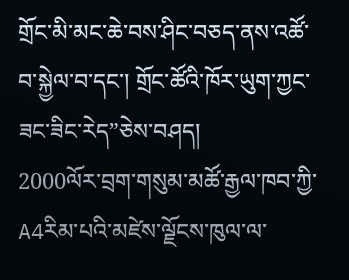གྲོང་མི་མང་ཆེ་བས་ཤིང་བཅད་ནས་འཚོ་བ་སྐྱེལ་བ་དང་། གྲོང་ཚོའི་ཁོར་ཡུག་ཀྱང་ཟང་ཟིང་རེད”ཅེས་བཤད།
2000ལོར་བྲག་གསུམ་མཚོ་རྒྱལ་ཁབ་ཀྱི་A4རིམ་པའི་མཛེས་ལྗོངས་ཁུལ་ལ་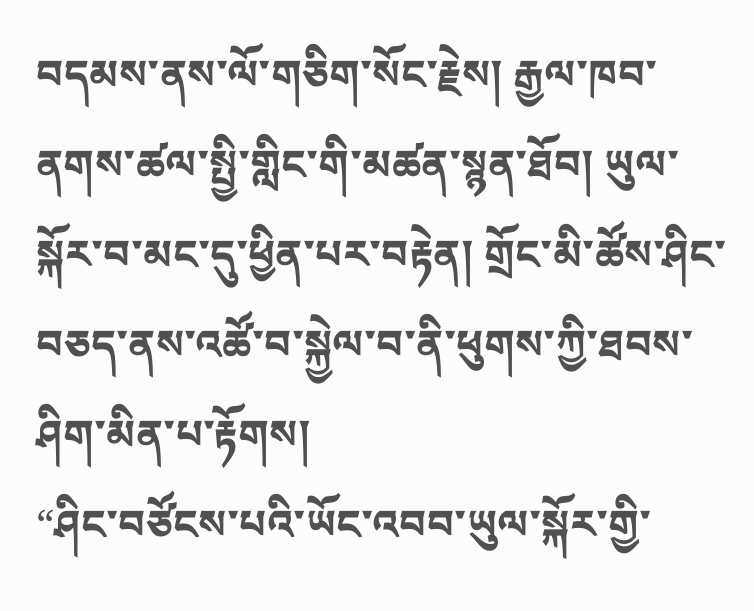བདམས་ནས་ལོ་གཅིག་སོང་རྗེས། རྒྱལ་ཁབ་ནགས་ཚལ་སྤྱི་གླིང་གི་མཚན་སྙན་ཐོབ། ཡུལ་སྐོར་བ་མང་དུ་ཕྱིན་པར་བརྟེན། གྲོང་མི་ཚོས་ཤིང་བཅད་ནས་འཚོ་བ་སྐྱེལ་བ་ནི་ཕུགས་ཀྱི་ཐབས་ཤིག་མིན་པ་རྟོགས།
“ཤིང་བཙོངས་པའི་ཡོང་འབབ་ཡུལ་སྐོར་གྱི་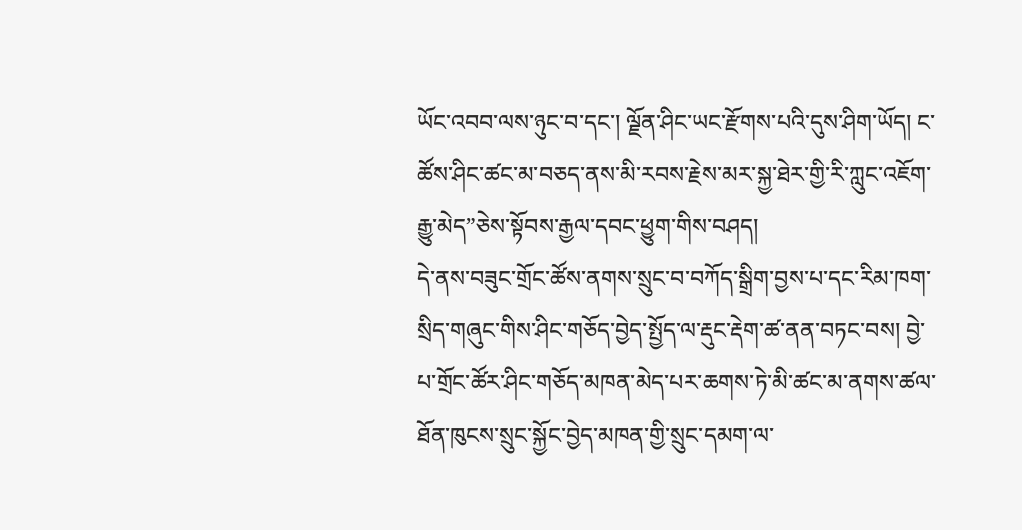ཡོང་འབབ་ལས་ཉུང་བ་དང་། ལྗོན་ཤིང་ཡང་རྫོགས་པའི་དུས་ཤིག་ཡོད། ང་ཚོས་ཤིང་ཚང་མ་བཅད་ནས་མི་རབས་རྗེས་མར་སྐྱ་ཐེར་གྱི་རི་ཀླུང་འཇོག་རྒྱུ་མེད”ཅེས་སྟོབས་རྒྱལ་དབང་ཕྱུག་གིས་བཤད།
དེ་ནས་བཟུང་གྲོང་ཚོས་ནགས་སྲུང་བ་བཀོད་སྒྲིག་བྱས་པ་དང་རིམ་ཁག་སྲིད་གཞུང་གིས་ཤིང་གཅོད་བྱེད་སྤྱོད་ལ་རྡུང་རྡེག་ཚ་ནན་བཏང་བས། བྱེ་པ་གྲོང་ཚོར་ཤིང་གཅོད་མཁན་མེད་པར་ཆགས་ཏེ་མི་ཚང་མ་ནགས་ཚལ་ཐོན་ཁུངས་སྲུང་སྐྱོང་བྱེད་མཁན་གྱི་སྲུང་དམག་ལ་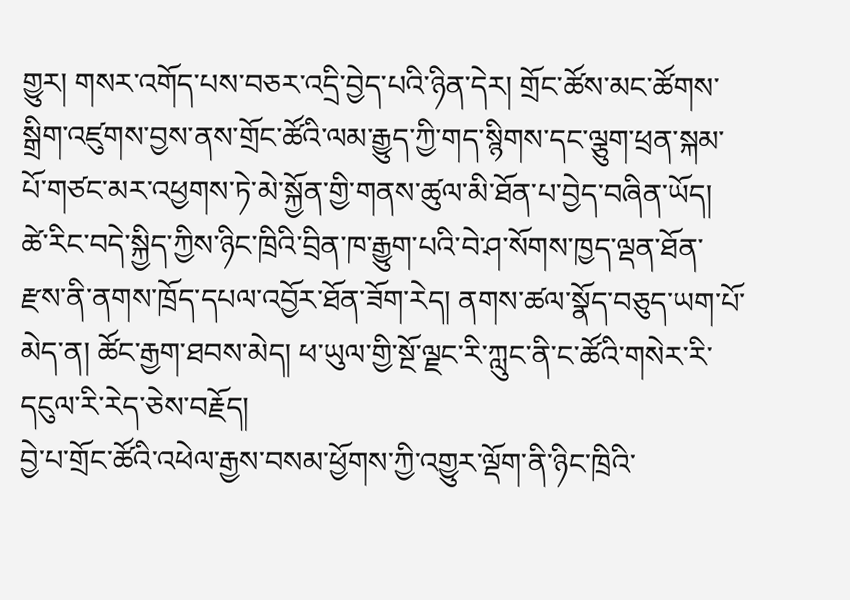གྱུར། གསར་འགོད་པས་བཅར་འདྲི་བྱེད་པའི་ཉིན་དེར། གྲོང་ཚོས་མང་ཚོགས་སྒྲིག་འཛུགས་བྱས་ནས་གྲོང་ཚོའི་ལམ་རྒྱུད་ཀྱི་གད་སྙིགས་དང་ལྕུག་ཕྲན་སྐམ་པོ་གཙང་མར་འཕྱགས་ཏེ་མེ་སྐྱོན་གྱི་གནས་ཚུལ་མི་ཐོན་པ་བྱེད་བཞིན་ཡོད།
ཚེ་རིང་བདེ་སྐྱིད་ཀྱིས་ཉིང་ཁྲིའི་བྲིན་ཁ་རྒྱུག་པའི་བེ་ཤ་སོགས་ཁྱད་ལྡན་ཐོན་རྫས་ནི་ནགས་ཁྲོད་དཔལ་འབྱོར་ཐོན་ཟོག་རེད། ནགས་ཚལ་སྣོད་བཅུད་ཡག་པོ་མེད་ན། ཚོང་རྒྱག་ཐབས་མེད། ཕ་ཡུལ་གྱི་སྔོ་ལྗང་རི་ཀླུང་ནི་ང་ཚོའི་གསེར་རི་དངུལ་རི་རེད་ཅེས་བརྗོད།
བྱེ་པ་གྲོང་ཚོའི་འཕེལ་རྒྱས་བསམ་ཕྱོགས་ཀྱི་འགྱུར་ལྡོག་ནི་ཉིང་ཁྲིའི་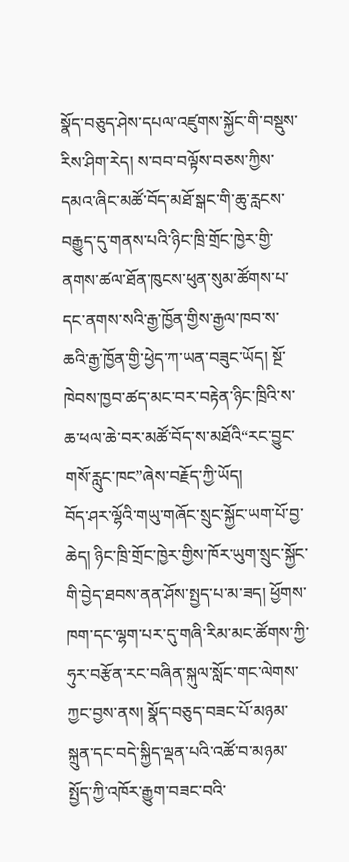སྣོད་བཅུད་ཤེས་དཔལ་འཛུགས་སྐྱོང་གི་བསྡུས་རིས་ཤིག་རེད། ས་བབ་བལྟོས་བཅས་ཀྱིས་དམའ་ཞིང་མཚོ་བོད་མཐོ་སྒང་གི་ཆུ་རླངས་བརྒྱུད་དུ་གནས་པའི་ཉིང་ཁྲི་གྲོང་ཁྱེར་གྱི་ནགས་ཚལ་ཐོན་ཁུངས་ཕུན་སུམ་ཚོགས་པ་དང་ནགས་སའི་རྒྱ་ཁྱོན་གྱིས་རྒྱལ་ཁབ་ས་ཆའི་རྒྱ་ཁྱོན་གྱི་ཕྱེད་ཀ་ཡན་བཟུང་ཡོད། སྔོ་ཁེབས་ཁྱབ་ཚད་མང་བར་བརྟེན་ཉིང་ཁྲིའི་ས་ཆ་ཕལ་ཆེ་བར་མཚོ་བོད་ས་མཐོའི“རང་བྱུང་གསོ་རླུང་ཁང”ཞེས་བརྗོད་ཀྱི་ཡོད།
བོད་ཤར་ལྷོའི་གཡུ་གཞོང་སྲུང་སྐྱོང་ཡག་པོ་བྱ་ཆེད། ཉིང་ཁྲི་གྲོང་ཁྱེར་གྱིས་ཁོར་ཡུག་སྲུང་སྐྱོང་གི་བྱེད་ཐབས་ནན་ཤོས་སྤྱད་པ་མ་ཟད། ཕྱོགས་ཁག་དང་ལྷག་པར་དུ་གཞི་རིམ་མང་ཚོགས་ཀྱི་ཧུར་བརྩོན་རང་བཞིན་སྐུལ་སློང་གང་ལེགས་ཀྱང་བྱས་ནས། སྣོད་བཅུད་བཟང་པོ་མཉམ་སྐྲུན་དང་བདེ་སྐྱིད་ལྡན་པའི་འཚོ་བ་མཉམ་སྤྱོད་ཀྱི་འཁོར་རྒྱུག་བཟང་བའི་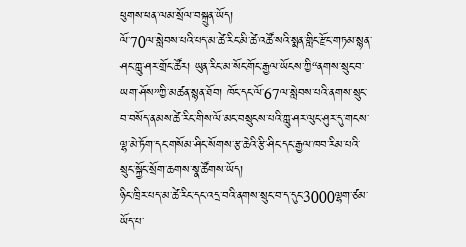ཕུགས་ཕན་ལམ་སྲོལ་བསྐྲུན་ཡོད།
ལོ་70ལ་སླེབས་པའི་པད་མ་ཚེ་རིང་མི་ཚེ་འཚོ་སའི་སྨན་གླིང་རྫོང་གཏམ་སྙན་ཤང་ཀླུ་ཤར་གྲོང་ཚོར། ཡུན་རིང་མ་སོང་གོང་རྒྱལ་ཡོངས་ཀྱི“ནགས་སྲུང་བ་ཡག་ཤོས”ཀྱི་མཚན་སྙན་ཐོབ། ཁོང་དང་ལོ་67ལ་སླེབས་པའི་ནགས་སྲུང་བ་བསོད་ནམས་ཚེ་རིང་གིས་ལོ་མང་བསྲུངས་པའི་ཀླུ་ཤར་ལུང་ཤུར་དུ་གངས་ལྷ་མེ་ཏོག་དང་གསོམ་ཤིང་སོགས་རྩ་ཆེའི་རྩི་ཤིང་དང་རྒྱལ་ཁབ་རིམ་པའི་སྲུང་སྐྱོང་སྲོག་ཆགས་སྣ་ཚོགས་ཡོད།
ཉིང་ཁྲིར་པད་མ་ཚེ་རིང་དང་འདྲ་བའི་ནགས་སྲུང་བ་ད་དུང་3000ལྷག་ཙམ་ཡོད་པ་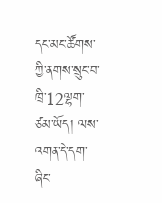དང་མང་ཚོགས་ཀྱི་ནགས་སྲུང་བ་ཁྲི་12ལྷག་ཙམ་ཡོད། ལས་འགན་དེ་དག་ཞིང་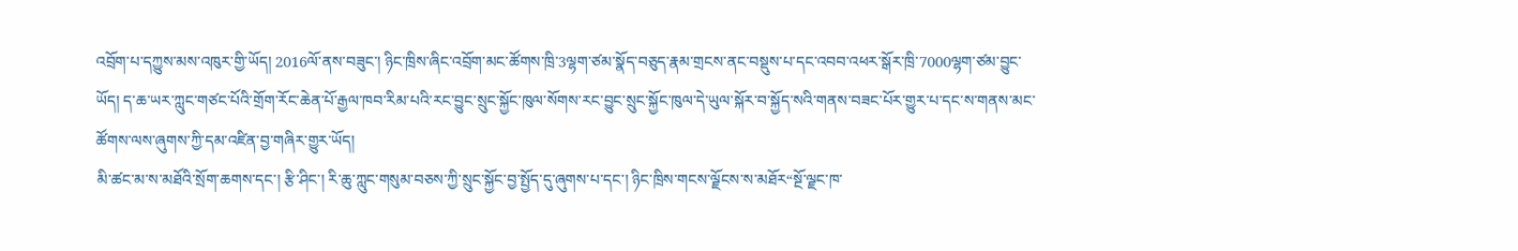འབྲོག་པ་དཀྱུས་མས་འཁུར་གྱི་ཡོད། 2016ལོ་ནས་བཟུང་། ཉིང་ཁྲིས་ཞིང་འབྲོག་མང་ཚོགས་ཁྲི་3ལྷག་ཙམ་སྣོད་བཅུད་རྣམ་གྲངས་ནང་བསྡུས་པ་དང་འབབ་འཕར་སྒོར་ཁྲི་7000ལྷག་ཙམ་བྱུང་ཡོད། ད་ཆ་ཡར་ཀླུང་གཙང་པོའི་གྲོག་རོང་ཆེན་པོ་རྒྱལ་ཁབ་རིམ་པའི་རང་བྱུང་སྲུང་སྐྱོང་ཁུལ་སོགས་རང་བྱུང་སྲུང་སྐྱོང་ཁུལ་དེ་ཡུལ་སྐོར་བ་སྐྱོད་སའི་གནས་བཟང་པོར་གྱུར་པ་དང་ས་གནས་མང་ཚོགས་ལས་ཞུགས་ཀྱི་དམ་འཛིན་བྱ་གཞིར་གྱུར་ཡོད།
མི་ཚང་མ་ས་མཐོའི་སྲོག་ཆགས་དང་། རྩི་ཤིང་། རི་ཆུ་ཀླུང་གསུམ་བཅས་ཀྱི་སྲུང་སྐྱོང་བྱ་སྤྱོད་དུ་ཞུགས་པ་དང་། ཉིང་ཁྲིས་གངས་ལྗོངས་ས་མཐོར“སྔོ་ལྗང་ཁ་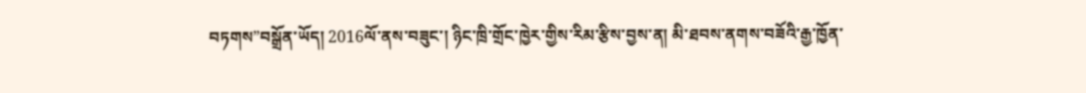བཏགས”བསྒྲོན་ཡོད། 2016ལོ་ནས་བཟུང་། ཉིང་ཁྲི་གྲོང་ཁྱེར་གྱིས་རིམ་རྩིས་བྱས་ན། མི་ཐབས་ནགས་བཟོའི་རྒྱ་ཁྱོན་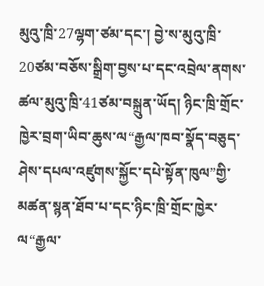མུའུ་ཁྲི་27ལྷག་ཙམ་དང་། བྱེ་ས་མུའུ་ཁྲི་20ཙམ་བཅོས་སྒྲིག་བྱས་པ་དང་འབྲེལ་ནགས་ཚལ་མུའུ་ཁྲི་41ཙམ་བསྐྲུན་ཡོད། ཉིང་ཁྲི་གྲོང་ཁྱེར་བྲག་ཡིབ་ཆུས་ལ“རྒྱལ་ཁབ་སྣོད་བཅུད་ཤེས་དཔལ་འཛུགས་སྐྱོང་དཔེ་སྟོན་ཁུལ”གྱི་མཚན་སྙན་ཐོབ་པ་དང་ཉིང་ཁྲི་གྲོང་ཁྱེར་ལ“རྒྱལ་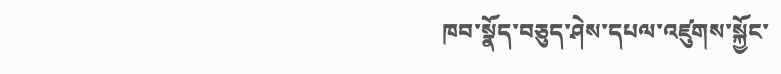ཁབ་སྣོད་བཅུད་ཤེས་དཔལ་འཛུགས་སྐྱོང་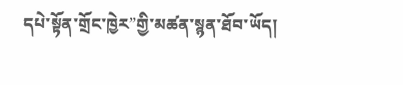དཔེ་སྟོན་གྲོང་ཁྱེར”གྱི་མཚན་སྙན་ཐོབ་ཡོད།